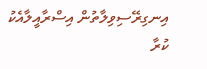އިނގިރޭސިވިލާތުން އިސްރާއީލާއެކު ކުރާ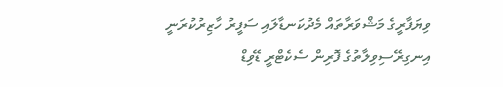ވިޔަފާރީގެ މަޝްވަރާތައް މެދުކަނޑާލައި ސަފީރު ހާޒިރުކުރަނީ
އިނގިރޭސިވިލާތުގެ ފޮރިން ސެކެޓްރީ ޑޭވިޑް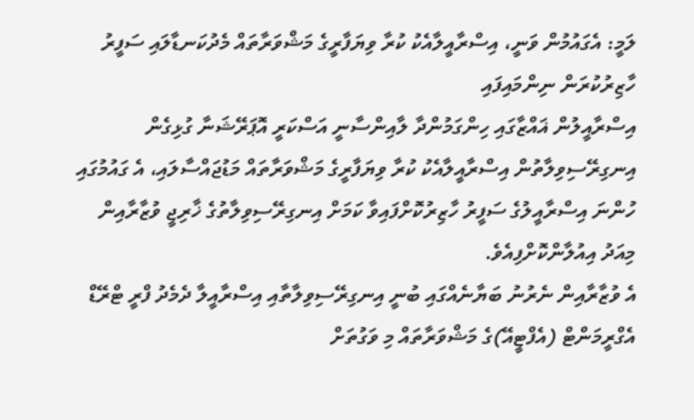ލަމީ: އެގައުމުން ވަނީ، އިސްރާއީލާއެކު ކުރާ ވިޔަފާރީގެ މަޝްވަރާތައް މެދުކަނޑާލައި ސަފީރު ހާޒިރުކުރަން ނިންމައިފައި
އިސްރާއީލުން ޣައްޒާގައި ހިންގަމުންދާ ލާއިންސާނީ އަސްކަރީ އޮޕަރޭޝަނާ ގުޅިގެން އިނގިރޭސިވިލާތުން އިސްރާއީލާއެކު ކުރާ ވިޔަފާރީގެ މަޝްވަރާތައް މަޑުޖައްސާލައި، އެ ގައުމުގައި ހުންނަ އިސްރާއީލުގެ ސަފީރު ހާޒިރުކޮށްފައިވާ ކަމަށް އިނގިރޭސިވިލާތުގެ ޚާރިޖީ ވުޒާރާއިން މިއަދު އިއުލާންކޮށްފިއެވެ.
އެ ވުޒާރާއިން ނެރުނު ބަޔާނެއްގައި ބުނީ އިނގިރޭސިވިލާތާއި އިސްރާއީލާ ދެމެދު ފްރީ ޓްރޭޑް އެގްރީމަންޓް (އެފްޓީއޭ)ގެ މަޝްވަރާތައް މި ވަގުތަށް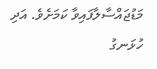މަޑުޖައްސާލާފައިވާ ކަމަށެވެ. އަދި ހުޅަނގު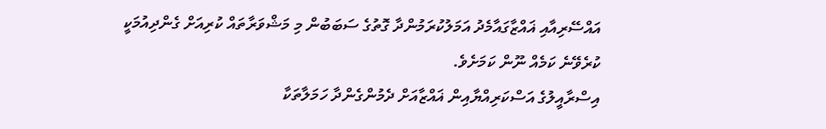އައްސޭރިއާއި ޣައްޒާގައާމެދު އަމަލުކުރަމުންދާ ގޮތުގެ ސަބަބުން މި މަޝްވަރާތައް ކުރިއަށް ގެންދިއުމަކީ ކުރެވޭނެ ކަމެއް ނޫން ކަމަށެވެ.
އިސްރާއީލުގެ އަސްކަރިއްޔާއިން ޣައްޒާއަށް ދެމުންގެންދާ ހަމަލާތަކާ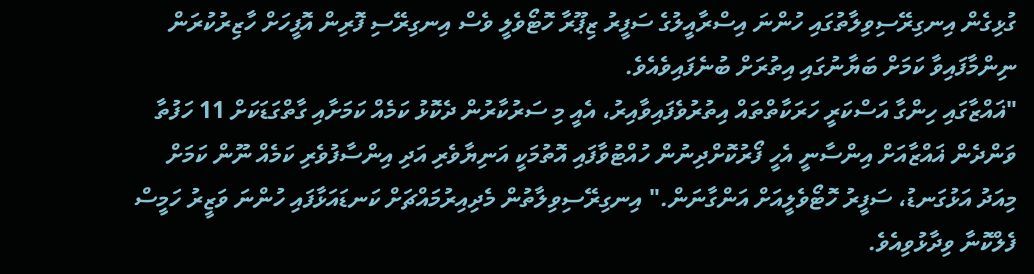ގުޅިގެން އިނގިރޭސިވިލާތުގައި ހުންނަ އިސްރާއީލުގެ ސަފީރު ޒިޕޫރާ ހޮޓޯވެލީ ވެސް އިނގިރޭސި ފޮރިން އޮފީހަށް ހާޒިރުކުރަން ނިންމާފައިވާ ކަމަށް ބަޔާނުގައި އިތުރަށް ބުނެފައިވެއެވެ.
"ޣައްޒާގައި ހިންގާ އަސްކަރީ ހަރަކާތްތައް އިތުރުވެފައިވާއިރު، އެއީ މި ސަރުކާރުން ދެކޮޅު ކަމެއް ކަމަށާއި ގާތްގަޑަކަށް 11 ހަފުތާ ވަންދެން ޣައްޒާއަށް އިންސާނީ އެހީ ފޯރުކޮށްދިނުން ހުއްޓުވާފައި އޮތުމަކީ އަނިޔާވެރި އަދި އިންސާފުވެރި ކަމެއް ނޫން ކަމަށް މިއަދު އަޅުގަނޑު، ސަފީރު ހޮޓޯވެލީއަށް އަންގާނަން." އިނގިރޭސިވިލާތުން މެދިއިރުމައްޗަށް ކަނޑައަޅާފައި ހުންނަ ވަޒީރު ހަމީސް ފެލްކޮނާ ވިދާޅުވިއެވެ.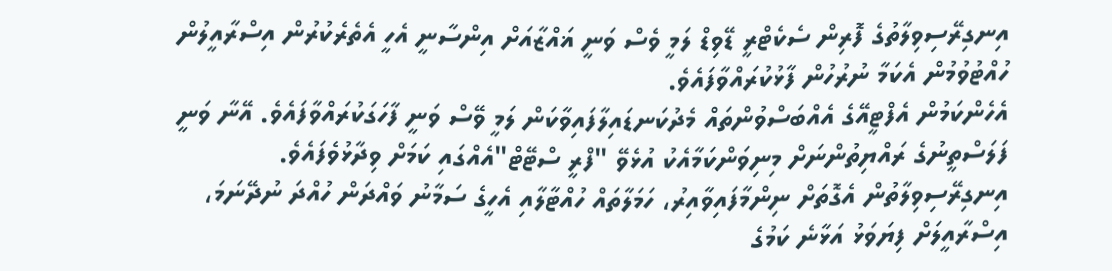އިނގިރޭސިވިލާތުގެ ފޮރިން ސެކެޓްރީ ޑޭވިޑް ލަމީ ވެސް ވަނީ ޣައްޒާއަށް އިންސާނީ އެހީ އެތެރެކުރުން އިސްރާއީލުން ހުއްޓުވުމުން އެކަމާ ނުރުހުން ފާޅުކުރައްވާފައެވެ.
އެހެންކަމުން އެފްޓީއޭގެ އެއްބަސްވުންތައް މެދުކަނޑައިލާފައިވާކަން ލަމީ ވޭސް ވަނީ ފާހަގަކުރައްވާފައެވެ. އޭނާ ވަނީ ފަލަސްތީނުގެ ރައްޔިތުންނަށް މިނިވަންކަމާއެކު އުޅެވޭ "ފްރީ ސްޓޭޓް"އެއްގައި ކަމަށް ވިދާޅުވެފައެވެ.
އިނގިރޭސިވިލާތުން އެގޮތަށް ނިންމާފައިވާއިރު، ހަމަލާތައް ހުއްޓާލާއި އެހީގެ ސަމާނު ވައްދަން ހުއްދަ ނުދޭނަމަ، އިސްރާއީލަށް ފިޔަވަޅު އަޅާނެ ކަމުގެ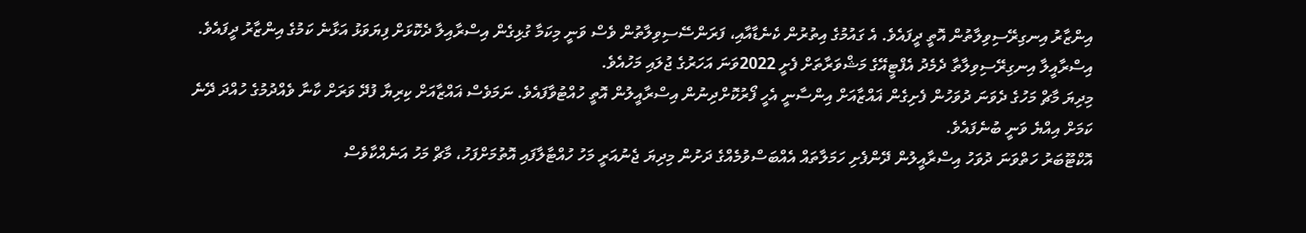އިންޒާރު އިނގިރޭސިވިލާތުން އޮތީ ދީފައެވެ. އެ ގައުމުގެ އިތުރުން ކެނެޑާއާއި، ފަރަންސޭސިވިލާތުން ވެސް ވަނީ މިކަމާ ގުޅިގެން އިސްރާއިލާ ދެކޮޅަށް ފިޔަވަޅު އަޅާނެ ކަމުގެ އިންޒާރު ދީފައެވެ.
އިސްރާއީލާ އިނގިރޭސިވިލާތާ ދެމެދު އެފްޓީއޭގެ މަޝްވަރާތަށް ފެށީ 2022ވަނަ އަހަރުގެ ޖުލައި މަހުއެވެ.
މިދިޔަ މާޗް މަހުގެ ދެވަނަ ދުވަހުން ފެށިގެން ޣައްޒާއަށް އިންސާނީ އެހީ ފޯރުކޮށްދިނުން އިސްރާއީލުން އޮތީ ހުއްޓުވާފައެވެ. ނަމަވެސް ޣައްޒާއަށް ކިރިޔާ ފުދޭ ވަރަށް ކާނާ ވެއްދުމުގެ ހުއްދަ ދޭނެ ކަމަށް އިއްޔެ ވަނީ ބުނެފައެވެ.
އޮކްޓޫބަރު ހަތްވަނަ ދުވަހު އިސްރާއީލުން ދޭންފެށި ހަމަލާތައް އެއްބަސްވުމެއްގެ ދަށުން މިދިޔަ ޖެނުއަރީ މަހު ހުއްޓާލާފައި އޮތުމަށްފަހު، މާޗް މަހު އަނެއްކާވެސް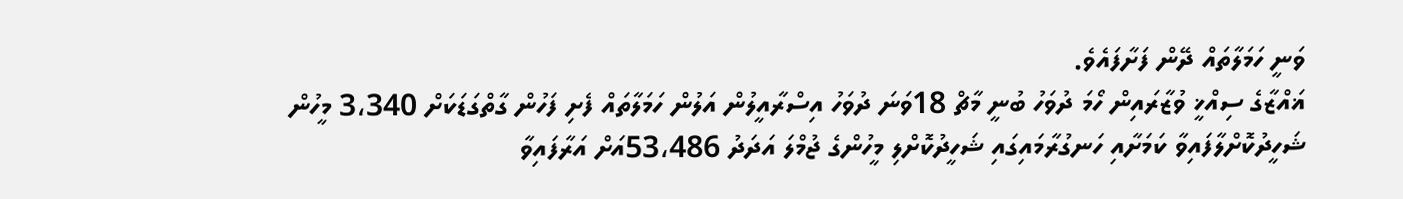ވަނީ ހަމަލާތައް ދޭން ފަށާފައެވެ.
ޣައްޒާގެ ސިއްޚީ ވުޒާރައިން ހޯމަ ދުވަހު ބުނީ މާޗް 18ވަނަ ދުވަހު އިސްރާއީލުން އަލުން ހަމަލާތައް ފެށި ފަހުން ގާތްގަޑަކަށް 3،340 މީހުން ޝަހީދުކޮށްލާފައިވާ ކަމަށާއި ހަނގުރާމައިގައި ޝަހީދުކޮށްލި މީހުންގެ ޖުމްލަ އަދަދު 53،486އަށް އަރާފައިވާ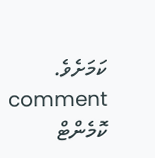ކަމަށެވެ.
comment ކޮމެންޓް